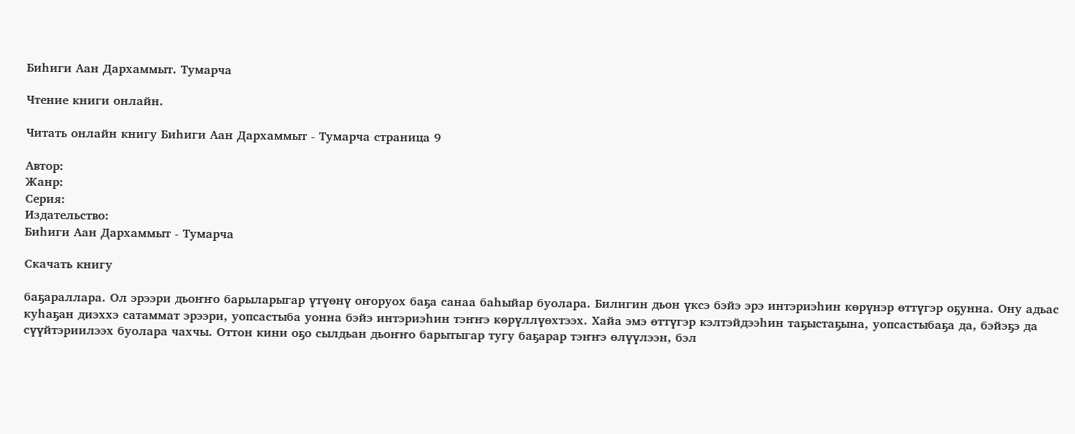Биһиги Аан Дархаммыт. Тумарча

Чтение книги онлайн.

Читать онлайн книгу Биһиги Аан Дархаммыт - Тумарча страница 9

Автор:
Жанр:
Серия:
Издательство:
Биһиги Аан Дархаммыт - Тумарча

Скачать книгу

баҕараллара. Ол эрээри дьоҥҥо барыларыгар үтүөнү оҥоруох баҕа санаа баһыйар буолара. Билигин дьон үксэ бэйэ эрэ интэриэһин көрүнэр өттүгэр оҕунна. Ону адьас куһаҕан диэххэ сатаммат эрээри, уопсастыба уонна бэйэ интэриэһин тэҥҥэ көрүллүөхтээх. Хайа эмэ өттүгэр кэлтэйдээһин таҕыстаҕына, уопсастыбаҕа да, бэйэҕэ да сүүйтэриилээх буолара чахчы. Оттон кини оҕо сылдьан дьоҥҥо барытыгар тугу баҕарар тэҥҥэ өлүүлээн, бэл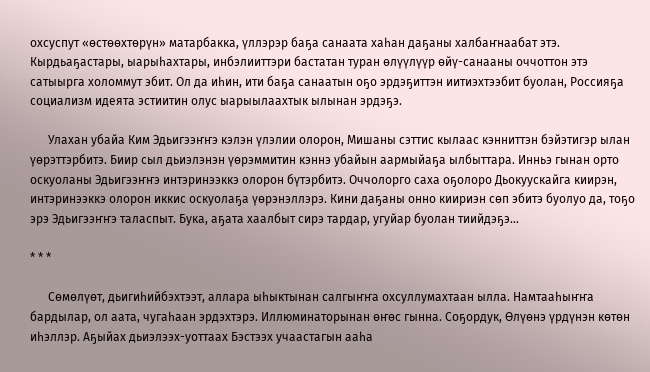охсуспут «өстөөхтөрүн» матарбакка, үллэрэр баҕа санаата хаһан даҕаны халбаҥнаабат этэ. Кырдьаҕастары, ыарыһахтары, инбэлииттэри бастатан туран өлүүлүүр өйү-санааны оччоттон этэ сатыырга холоммут эбит. Ол да иһин, ити баҕа санаатын оҕо эрдэҕиттэн иитиэхтээбит буолан, Россияҕа социализм идеята эстиитин олус ыарыылаахтык ылынан эрдэҕэ.

      Улахан убайа Ким Эдьигээҥҥэ кэлэн үлэлии олорон, Мишаны сэттис кылаас кэнниттэн бэйэтигэр ылан үөрэттэрбитэ. Биир сыл дьиэлэнэн үөрэммитин кэннэ убайын аармыйаҕа ылбыттара. Инньэ гынан орто оскуоланы Эдьигээҥҥэ интэринээккэ олорон бүтэрбитэ. Оччолорго саха оҕолоро Дьокуускайга киирэн, интэринээккэ олорон иккис оскуолаҕа үөрэнэллэрэ. Кини даҕаны онно киириэн сөп эбитэ буолуо да, тоҕо эрэ Эдьигээҥҥэ таласпыт. Бука, аҕата хаалбыт сирэ тардар, угуйар буолан тиийдэҕэ…

* * *

      Сөмөлүөт, дьигиһийбэхтээт, аллара ыһыктынан салгыҥҥа охсуллумахтаан ылла. Намтааһыҥҥа бардылар, ол аата, чугаһаан эрдэхтэрэ. Иллюминаторынан өҥөс гынна. Соҕордук, Өлүөнэ үрдүнэн көтөн иһэллэр. Аҕыйах дьиэлээх-уоттаах Бэстээх учаастагын ааһа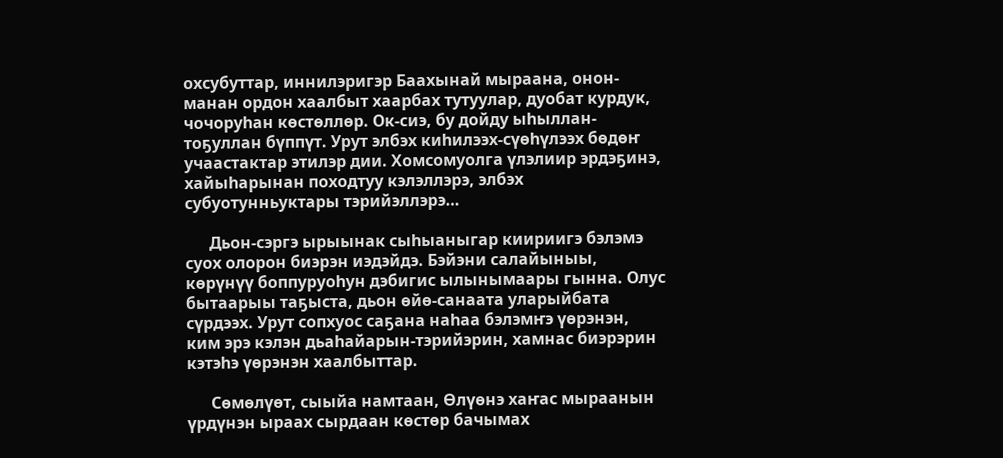охсубуттар, иннилэригэр Баахынай мыраана, онон-манан ордон хаалбыт хаарбах тутуулар, дуобат курдук, чочоруһан көстөллөр. Ок-сиэ, бу дойду ыһыллан-тоҕуллан бүппүт. Урут элбэх киһилээх-сүөһүлээх бөдөҥ учаастактар этилэр дии. Хомсомуолга үлэлиир эрдэҕинэ, хайыһарынан походтуу кэлэллэрэ, элбэх субуотунньуктары тэрийэллэрэ…

      Дьон-сэргэ ырыынак сыһыаныгар киириигэ бэлэмэ суох олорон биэрэн иэдэйдэ. Бэйэни салайыныы, көрүнүү боппуруоһун дэбигис ылынымаары гынна. Олус бытаарыы таҕыста, дьон өйө-санаата уларыйбата сүрдээх. Урут сопхуос саҕана наһаа бэлэмҥэ үөрэнэн, ким эрэ кэлэн дьаһайарын-тэрийэрин, хамнас биэрэрин кэтэһэ үөрэнэн хаалбыттар.

      Сөмөлүөт, сыыйа намтаан, Өлүөнэ хаҥас мыраанын үрдүнэн ыраах сырдаан көстөр бачымах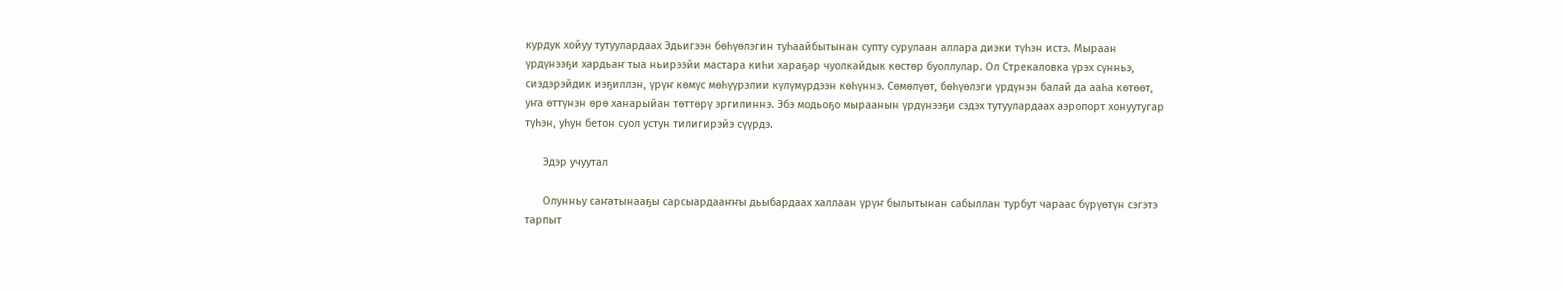курдук хойуу тутуулардаах Эдьигээн бөһүөлэгин туһаайбытынан супту сурулаан аллара диэки түһэн истэ. Мыраан үрдүнээҕи хардьаҥ тыа ньирээйи мастара киһи хараҕар чуолкайдык көстөр буоллулар. Ол Стрекаловка үрэх сүнньэ, сиэдэрэйдик иэҕиллэн, үрүҥ көмүс мөһүүрэлии күлүмүрдээн көһүннэ. Сөмөлүөт, бөһүөлэги үрдүнэн балай да ааһа көтөөт, уҥа өттүнэн өрө ханарыйан төттөрү эргилиннэ. Эбэ модьоҕо мыраанын үрдүнээҕи сэдэх тутуулардаах аэропорт хонуутугар түһэн, уһун бетон суол устун тилигирэйэ сүүрдэ.

      Эдэр учуутал

      Олунньу саҥатынааҕы сарсыардааҥҥы дьыбардаах халлаан үрүҥ былытынан сабыллан турбут чараас бүрүөтүн сэгэтэ тарпыт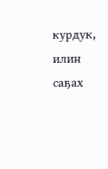курдук, илин саҕах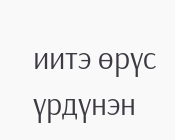иитэ өрүс үрдүнэн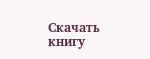Скачать книгу